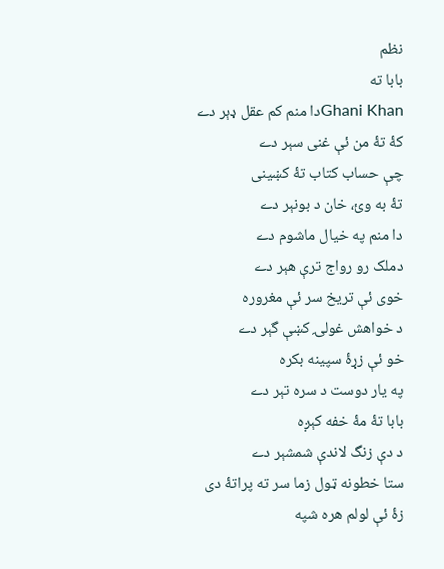نظم
بابا ته
Ghani Khanدا منم کم عقل ډېر دے
کۀ تۀ من ئې غنی سېر دے
چې حساب کتاب تۀ کښينی
تۀ به وئ، خان د بونېر دے
دا منم په خيال ماشوم دے
دملک رو رواج ترې هېر دے
خوی ئې تريخ سر ئې مغروره
د خواهش غولۍ کښې گېر دے
خو ئې زړۀ سپينه بکره
په يار دوست د سره تېر دے
بابا تۀ مۀ خفه کېږه
د دې زنگ لاندې شمشېر دے
ستا خطونه ټول زما سر ته پراتۀ دی
زۀ ئې لولم هره شپه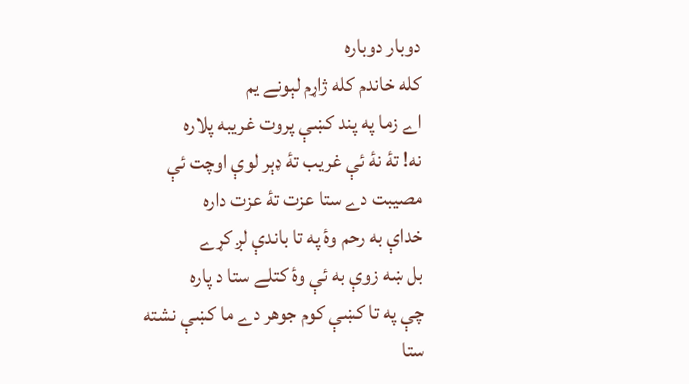دوبار دوباره
کله خاندم کله ژاړم لېونے يم
اے زما په پند کښې پروت غريبه پلاره
نه! تۀ نۀ ئې غريب تۀ ډېر لوې اوچت ئې
مصيبت دے ستا عزت تۀ عزت داره
خداې به رحم وۀ په تا باندې لږ کړے
بل ښه زوې به ئې وۀ کتلے ستا د پاره
چې په تا کښې کوم جوهر دے ما کښې نشته
ستا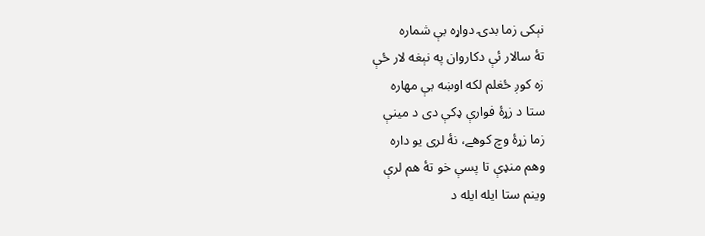نېکی زما بدۍ دواړه بې شماره
تۀ سالار ئې دکاروان په نېغه لار ځې
زه کوږ ځغلم لکه اوښه بې مهاره
ستا د زړۀ فوارې ډکې دی د مينې
زما زړۀ وچ کوهے، نۀ لری يو داره
وهم منډې تا پسې خو تۀ هم لرې
وينم ستا ايله ايله د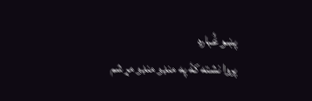پښو غُباره
پروا نشته کۀ په منډو منډو مړ شم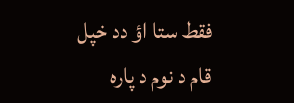فقط ستا اؤ دد خپل قام د نوم د پاره